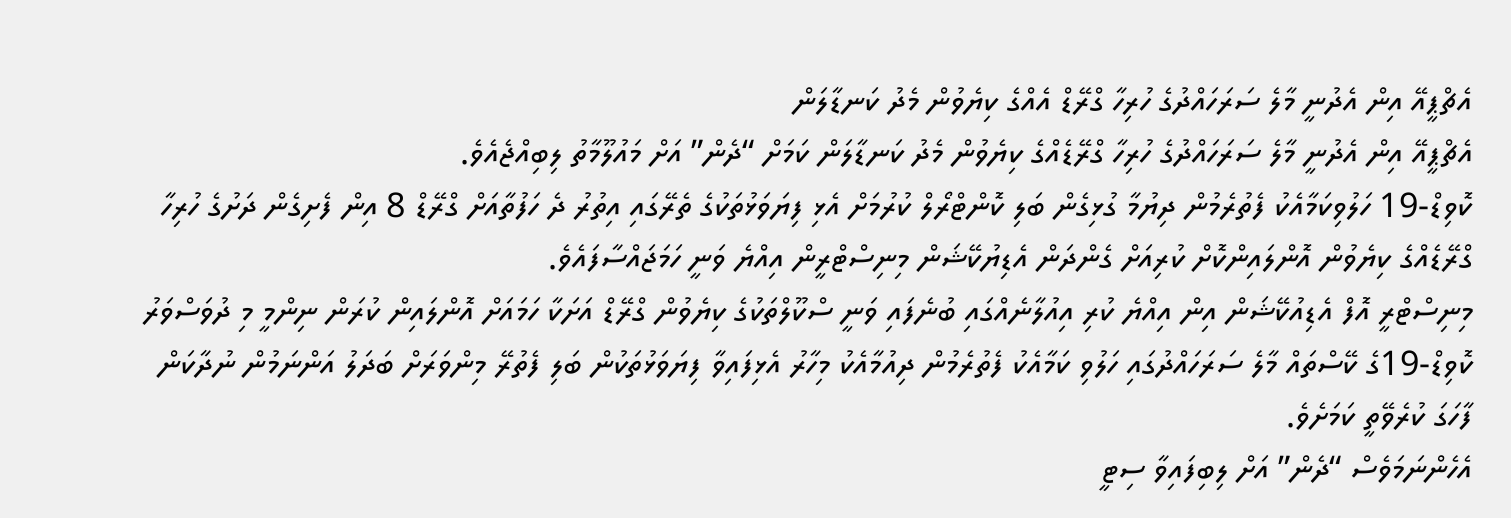އެޗްޕީއޭ އިން އެދުނީ މާލެ ސަރަހައްދުގެ ހުރިހާ ގްރޭޑް އެއްގެ ކިޔެވުން މެދު ކަނޑާލަން
އެޗްޕީއޭ އިން އެދުނީ މާލެ ސަރަހައްދުގެ ހުރިހާ ގްރޭޑެއްގެ ކިޔެވުން މެދު ކަނޑާލަން ކަމަށް “ދެން” އަށް މައުލޫމާތު ލިބިއްޖެއެވެ.
ކޮވިޑް-19 ހަލުވިކަމާއެކު ފެތުރެމުން ދިޔުމާ ގުޅިގެން ބަލި ކޮންޓްރޯލް ކުރުމަށް އެޅި ފިޔަވަޅުތަކުގެ ތެރޭގައި އިތުރު ދެ ހަފުތާއަށް ގްރޭޑް 8 އިން ފެށިގެން ދަށުގެ ހުރިހާ ގްރޭޑެއްގެ ކިޔެވުން އޮންލައިންކޮށް ކުރިއަށް ގެންދަން އެޑިޔުކޭޝަން މިނިސްޓްރީން އިއްޔެ ވަނީ ހަމަޖައްސާފައެވެ.
މިނިސްޓްރީ އޮފް އެޑިއުކޭޝަން އިން އިއްޔެ ކުރި އިއުލާނެއްގައި ބުނެފައި ވަނީ ސްކޫލްތަކުގެ ކިޔެވުން ގްރޭޑް އަށަކާ ހަމައަށް އޮންލައިން ކުރަން ނިންމީ މި ދުވަސްވަރު ކޮވިޑް-19ގެ ކޭސްތައް މާލެ ސަރަހައްދުގައި ހަލުވި ކަމާއެކު ފެތުރެމުން ދިއުމާއެކު މިހާރު އެޅިފައިވާ ފިޔަވަޅުތަކުން ބަލި ފެތުރޭ މިންވަރަށް ބަދަލު އަންނަމުން ނުދާކަން ފާހަގަ ކުރެވޭތީ ކަމަށެވެ.
އެހެންނަމަވެސް “ދެން” އަށް ލިބިފައިވާ ސިޓީ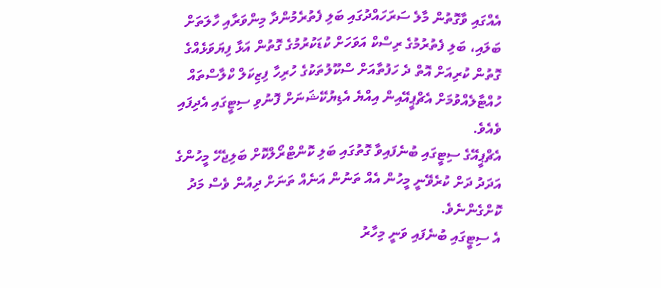އެއްގައި ވާގޮތުން މާލެ ސަރަހައްދުގައި ބަލި ފެތުރެމުންދާ މިންވަރާއި ހާލަތަށް ބަލައި، ބަލި ފެތުރުމުގެ ރިސްކް އަވަހަށް ކުޑަކުރުމުގެ ގޮތުން އަޅާ ފިޔަވަޅެއްގެ ގޮތުން ކުރިއަށް އޮތް ދެ ހަފުތާއަށް ސްކޫލުތަކުގެ ހުރިހާ ފިޒިކަލް ކްލާސްތައް ހުއްޓާލެއްވުމަށް އެޗްޕީއޭއިން އިއްޔެ އެޑިޔުކޭޝަނަށް ފޮނުވި ސިޓީގައި އެދިފައި ވެއެވެ.
އެޗްޕީއޭގެ ސިޓީގައި ބުނެފައިވާ ގޮތުގައި ބަލި ކޮންޓްރޯލްކޮށް ބަލިޖެހޭ މީހުންގެ އަދަދު ދަށް ކުރެވޭނީ މީހުން އެއް ތަނުން އަނެއް ތަނަށް ދިއުން ވެސް މަދު ކޮށްގެންނެވެ.
އެ ސިޓީގައި ބުނެފައި ވަނީ މިހާރު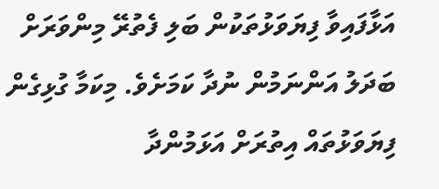އަޅާފައިވާ ފިޔަވަޅުތަކުން ބަލި ފެތުރޭ މިންވަރަށް ބަދަލު އަންނަމުން ނުދާ ކަމަށެވެ. މިކަމާ ގުޅިގެން ފިޔަވަޅުތައް އިތުރަށް އަޅަމުންދާ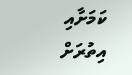ކަމަށާއި އިތުރަށް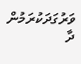ވަރުގަދަކުރަމުން ދާ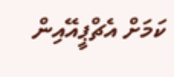ކަމަށް އެޗްޕީއޭއިން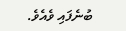ބުނެފައި ވެއެވެ.